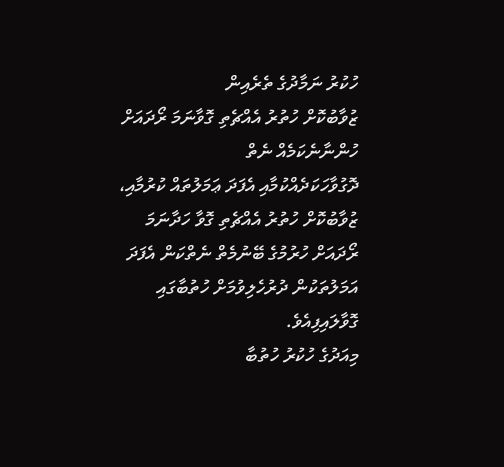ހުކުރު ނަމާދުގެ ތެރެއިން
ޒުވާބުކޮށް ހުތުރު އެއްޗެތި ގޮވާނަމަ ރޯދައަށް ހުންނާނެކަމެއް ނެތް
ދޮގުވާހަކަދެއްކުމާއި އެފަދަ ޢަމަލުތައް ކުރުމާއި، ޒުވާބުކޮށް ހުތުރު އެއްޗެތި ގޮވާ ހަދާނަމަ ރޯދައަށް ހުރުމުގެ ބޭނުމެތް ނެތްކަން އެފަދަ އަމަލުތަކުން ދުރުހެލިވުމަށް ހުތުބާގައި ގޮވާލައިފިއެވެ.
މިއަދުގެ ހުކުރު ހުތުބާ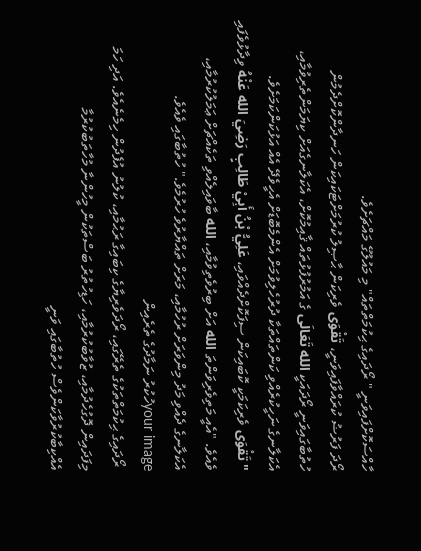ހާއްސަކޮށްފައިވަނީ " ރޯދައިގެ ޙިކުމަތްތައް" މި މައުލޫގެ މައްޗަށެވެ.
ރޯދަ ފަރުޟު ކުރައްވާފައިވަނީ، تَقْوَى ވެރިކަން ޙާޞިލު ކުރުމަށްޓަކައިކަން ހަނދާންކޮށްދެމުން ހުތުބާގައިވަނީ ރޯދައަކީ الله تَعَالَى ގެ އަމުރުފުޅުތައް ޤާއިމުކޮށް، އެކަލާނގެއަށް ކިޔަމަންތެރިވުމާއި، އެކަލާނގެ ނަހީކުރެއްވި ކަންތައްތަކާ ދުރުހެލިވުމަށް އެންމެބޮޑަށް އެހީވެދޭ އެއް އަޅުކަންކަމަށެވެ.
" تَقْوَى ވެރިކަމަކީ ކޮބައިކަން ސިފަކޮށްދެއްވައި، عَلِيُّ بْنُ أَبِيْ طَالِبٍ رَضِيَ الله عَنْهُ ވިދާޅުވެފައި ވެއެވެ. "އެއީ މަތިވެރިވަންތަ الله އަށް ބިރުވެތިވުމާއި، الله ބާވައިލެއްވި ތަކެއްޗަށް ޢަމަލުކުރުމާއި، އެކަލާނގެ ދެއްވި މަދު މިންވަރަށް ރުހުމާއި، މަރަށް ތައްޔާރުވެ ހުރުމެވެ." ހުތުބާގައި ވެއެވެ.
your imageހުކުރު ނަމާދުގެ ތެރެއިން
 ރޯދައިގެ ޙިކުމަތްތަކުގެ ތެރޭގައި، ރޯދަވެރިޔާގެ ކިބައިގާ ރަޙުމާއި، ކުލުނު އުފެދުން ހިމެނެއެވެ. އަދި ހަމަ މިފަދައިން ދޮގުހެދުމާއި، ޒުވާބުކުރުމާއި، ހަޑިހުތުރު ބަސްތަކުން މީހުންނާ މުހާތަބުކުރުމާ އެއްކިބާކުރުވާކަންވެސް ހުތުބާގައި ވަނީ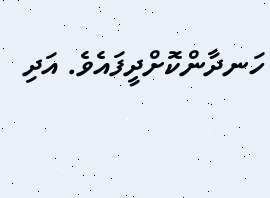ހަނދާންކޮށްދީފައެވެ. އަދި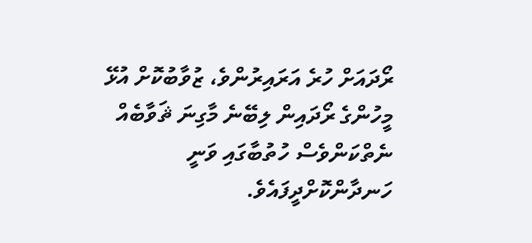ރޯދައަށް ހުރެ އަރައިރުންވެ، ޒުވާބުކޮށް އުޅޭ މީހުންގެ ރޯދައިން ލިބޭނެ މާގިނަ ޘަވާބެއް ނެތްކަންވެސް ހުތުބާގައި ވަނީ ހަނދާންކޮށްދީފައެވެ.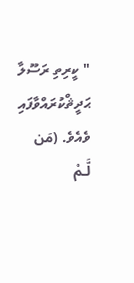" ކީރިތި ރަސޫލާ ޙަދީޘްކުރައްވާފައި ވެއެވެ. (مَن لَّـمْ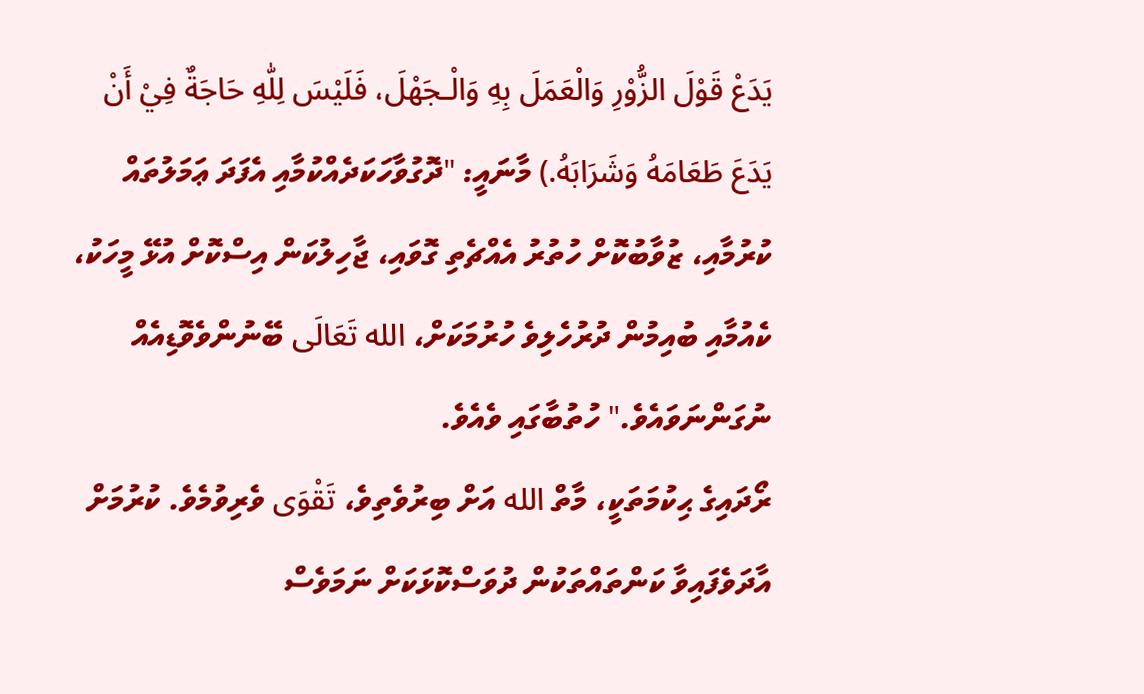يَدَعْ قَوْلَ الزُّوْرِ وَالْعَمَلَ بِهِ وَالْـجَهْلَ، فَلَيْسَ لِلّٰهِ حَاجَةٌ فِيْ أَنْ يَدَعَ طَعَامَهُ وَشَرَابَهُ.) މާނައީ: "ދޮގުވާހަކަދެއްކުމާއި އެފަދަ ޢަމަލުތައް ކުރުމާއި، ޒުވާބުކޮށް ހުތުރު އެއްޗެތި ގޮވައި، ޖާހިލުކަން އިސްކޮށް އުޅޭ މީހަކު، ކެއުމާއި ބުއިމުން ދުރުހެލިވެ ހުރުމަކަށް، الله تَعَالَى ބޭނުންވެވޮޑިއެއް ނުގަންނަވައެވެ." ހުތުބާގައި ވެއެވެ.
ރޯދައިގެ ޙިކުމަތަކީ، މާތް الله އަށް ބިރުވެތިވެ، تَقْوَى ވެރިވުމެވެ. ކުރުމަށް އާދަވެފައިވާ ކަންތައްތަކުން ދުވަސްކޮޅަކަށް ނަމަވެސް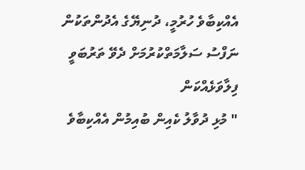އެއްކިބާވެ ހުރުމީ، ދުނިޔޭގެ އެދުންތަކުން ނަފްސު ސަލާމަތްކުރުމަށް ދެވޭ ތަރުބަވީ ފިލާވަޅެއްކަން
" މުޅި ދުވާލު ކެއިން ބުއިމުން އެއްކިބާވެ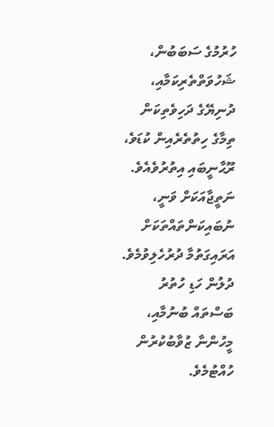ހުރުމުގެ ސަބަބުން، ޝަހުވަތްތެރިކަމާއި، ދުނިޔޭގެ ދަހިވެތިކަން ތިމާގެ ހިތުތެރެއިން ކުޑަވެ، ރޫޙާނީބައި އިތުރުވެއެވެ. ނަތީޖާއަކަށް ވަނީ، ނުބައިކަންތައްތަކަށް އަރައިގަތުމާ ދުރުހެލިވުމެވެ. ދުލުން ހަޑި ހުތުރު ބަސްތައް ބުނުމާއި، މީހުންނާ ޒުވާބުކުރުން ހުއްޓުމެވެ.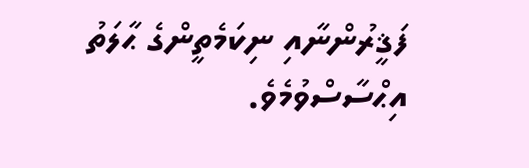ފަޤީރުންނާއި ނިކަމެތީންގެ ޙާލަތު އިޙްސާސްވުމެވެ.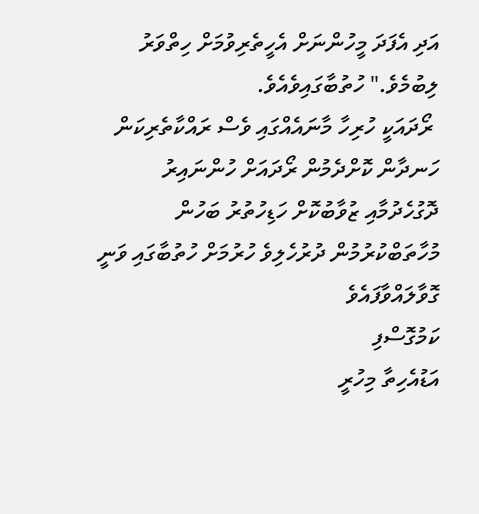އަދި އެފަދަ މީހުންނަށް އެހީތެރިވުމަށް ހިތްވަރު ލިބުމެވެ." ހުތުބާގައިވެއެވެ.
 ރޯދައަކީ ހުރިހާ މާނައެއްގައި ވެސް ރައްކާތެރިކަން ހަނދާން ކޮށްދެމުން ރޯދައަށް ހުންނައިރު ދޮގުހެދުމާއި ޒުވާބުކޮށް ހަޑިހުތުރު ބަހުން މުހާތަބްކުރުމުން ދުރުހެލިވެ ހުރުމަށް ހުތުބާގައި ވަނީ ގޮވާލައްވާފައެވެ
ކަމުގޮސްފި
އަޑުއެހިތާ މިހުރީ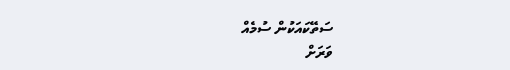ސަތޭކައަކުން ސުމެއް
ވަރަށް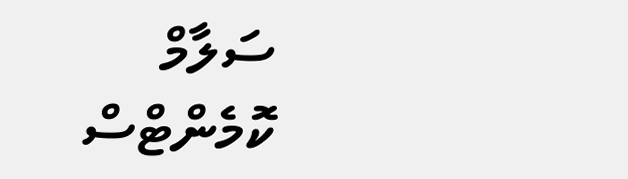ސަލާމް
ކޮމެންޓްސް